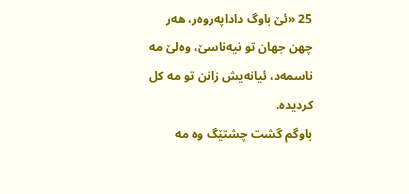25 «ئێ باوگ داداپەروەر، هەر چهن جهان تو نیەناسێ، وەلێ مه ناسمەد، ئیانەیش زانن تو مه کل کردیده.
باوگم گشت چشتێگ وه مه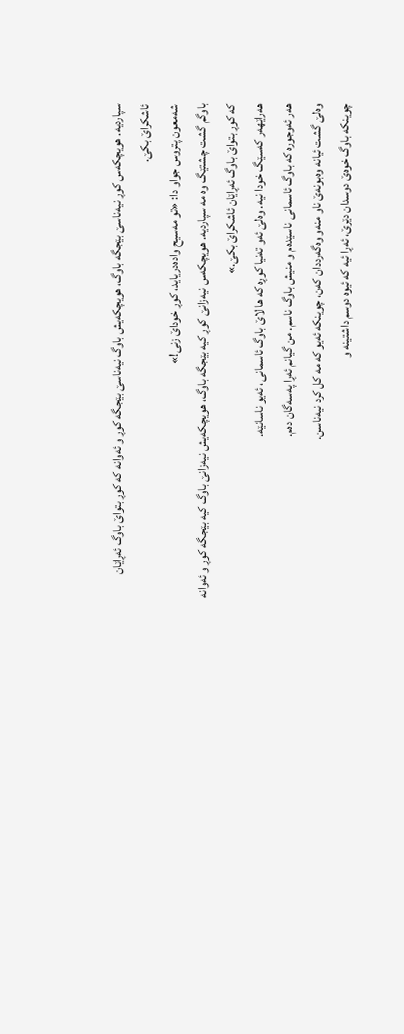سپاردیه. هویچکەس کوڕ نیەناسێ بێجگه باوگ، هویچکەیش باوگ نیەناسێ بێجگه کوڕ و ئەوانه که کوڕ بتواێ باوگ ئەڕاێان ئاشکراێ بکێ.
شەمعون پتروس جواو دا: «تو مەسیح وادەدریاید، کوڕ خوداێ زنی!»
باوگم گشت چشتێگ وه مه سپاردیه. هویچکەس نیەزانێ کوڕ کیه بێجگه باوگ، هویچکەیش نیەزانێ باوگ کیه بێجگه کوڕ و ئەوانه که کوڕ بتواێ باوگ ئەڕاێان ئاشکراێ بکێ.»
هەراێهەر کەسێگ خودا نیه. وەلێ ئەو تەنیا کوڕه که ها لاێ باوگ ئاسمانی، ئەیو ناسانێه.
هەر ئەوجورە که باوگ ئاسمانی ناسێدەم و منیش باوگ ناسم. من گیانم ئەڕا پەسەگان دەم.
وەلێ گشت ئیانه وەبونەێ ناو منەو وەگەرددان کەن، چوینکه ئەیو که مه کل کرد نیەناسن.
چوینکه باوگ خوەێ دوسدان دێرێ، ئەڕا ئیه که ئیوه دوسم داشتینه و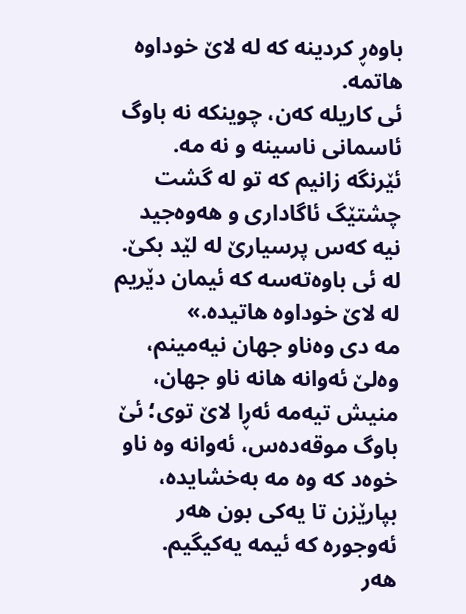باوەڕ کردینه که له لاێ خوداوه هاتمه.
ئی کاريله کەن، چوینکه نه باوگ ئاسمانی ناسینه و نه مه.
ئێرنگه زانیم که تو له گشت چشتێگ ئاگاداری و هەوەجید نیه کەس پرسیارێ له لێد بکێ. له ئی باوەتەسه که ئیمان دێریم له لاێ خوداوه هاتیدە.»
مه دی وەناو جهان نیەمینم، وەلێ ئەوانه هانه ناو جهان، منیش تیەمه ئەڕا لاێ توی؛ ئێ باوگ موقەدەس، ئەوانه وه ناو خوەد که وه مه بەخشایده، بپارێزن تا یەکی بون هەر ئەوجورە که ئیمه یەکیگیم.
هەر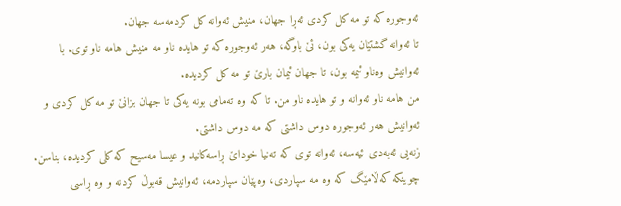ئەوجورە که تو مه کل کردی ئەڕا جهان، منیش ئەوانه کل کردمەسه جهان.
تا ئەوانه گشتێان یەکی بون، ئێ باوگه، هەر ئەوجورە که تو هایده ناو مه منیش هامه ناو توی. با ئەوانیش وەناو ئیمه بون، تا جهان ئیمان بارێ تو مه کل کردیده.
من هامه ناو ئەوانه و تو هایده ناو من. تا که وه تەمامی بونه یەکی تا جهان بزانێ تو مه کل کردی و ئەوانیش هەر ئەوجورە دوس داشتی که مه دوس داشتی.
زنەیی ئەبەدی ئیەسه، ئەوانه توی که تەنیا خوداێ ڕاسەکانید و عیسا مەسیح که کلی کردیده، بناسن.
چوینکه کەڵامێگ که وه مه سپاردی، وەپێان سپاردمه، ئەوانیش قەبوڵ کردنه و وه ڕاسی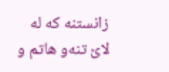زانستنه که له لاێ تنەو هاتم و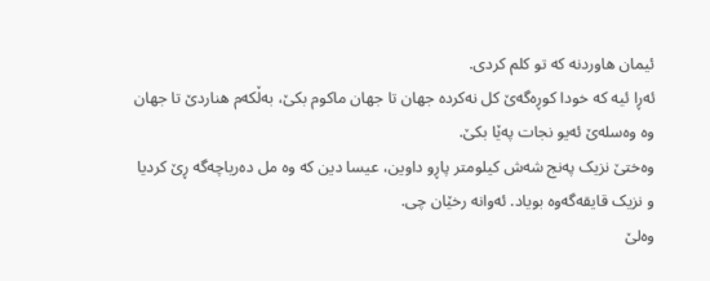ئیمان هاوردنه که تو کلم کردی.
ئەڕا ئیه که خودا کوڕەگەێ کل نەکرده جهان تا جهان ماکوم بکێ، بەڵکەم هناردێ تا جهان وه وەسلەێ ئەیو نجات پەێا بکێ.
وەختێ نزیک پەنج شەش کیلومتر پاڕو داوین، عیسا دین که وه مل دەریاچەگه ڕێ کردیا و نزیک قایقەگەوه بویاد. ئەوانه رخێان چی.
وەلێ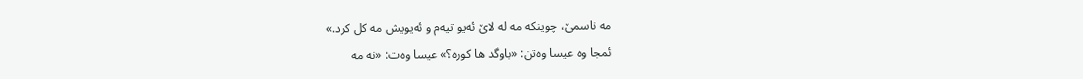مه ناسمێ، چوینکه مه له لاێ ئەیو تیەم و ئەیویش مه کل کرد.»
ئمجا وه عیسا وەتن: «باوگد ها کوره؟» عیسا وەت: «نه مه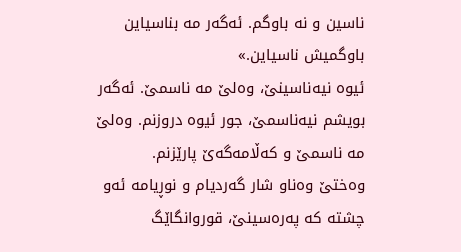ناسین و نه باوگم. ئەگەر مه بناسیاین باوگمیش ناسیاین.»
ئیوه نیەناسینێ، وەلێ مه ناسمێ. ئەگەر بویشم نیەناسمێ، جور ئیوه دروزنم. وەلێ مه ناسمێ و کەڵامەگەێ پارێزنم.
وەختێ وەناو شار گەردیام و نوڕیامه ئەو چشته که پەرەسینێ، قوروانگاێگ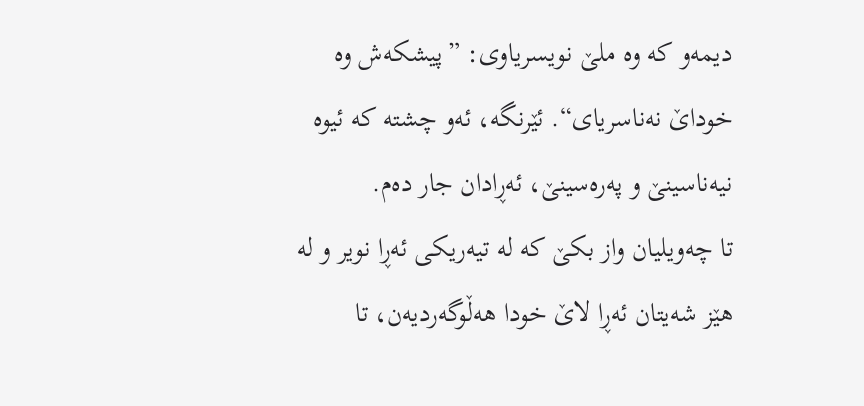دیمەو که وه ملێ نویسریاوی: ”پیشکەش وه خوداێ نەناسریای“. ئێرنگه، ئەو چشته که ئیوه نیەناسینێ و پەرەسینێ، ئەڕادان جار دەم.
تا چەویلیان واز بکێ که له تیەریکی ئەڕا نویر و له هێز شەیتان ئەڕا لاێ خودا هەڵوگەردیەن، تا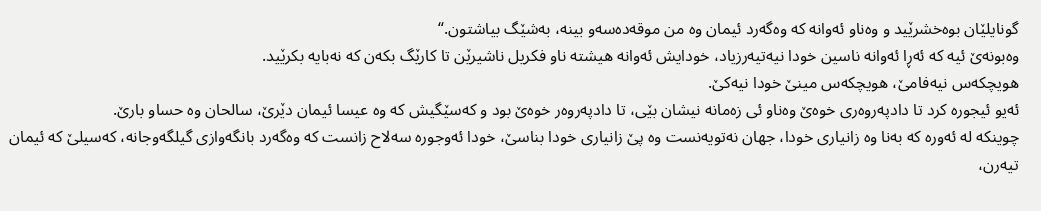گونایلێان بوەخشرێید و وەناو ئەوانه که وەگەرد ئیمان وه من موقەدەسەو بینه، بەشێگ بیاشتون.“
وەبونەێ ئیه که ئەڕا ئەوانه ناسین خودا نیەتیەرزیاد، خودایش ئەوانه هیشته ناو فکریل ناشیرێن تا کارێگ بکەن که نەبایه بکرێید.
هویچکەس نیەفامێ، هویچکەس مینێ خودا نیەکێ.
ئەیو ئیجوره کرد تا دادپەروەری خوەێ وەناو ئی زەمانه نیشان بێی، تا دادپەروەر خوەێ بود و کەسێگیش که وه عیسا ئیمان دێرێ، سالحان وه حساو بارێ.
چوینکه له ئەوره که بەنا وه زانیاری خودا، جهان نەتویەنست وه پێ زانیاری خودا بناسێ، خودا ئەوجورە سەلاح زانست که وەگەرد بانگەوازی گیلگەوجانه، کەسیلێ که ئیمان تیەرن،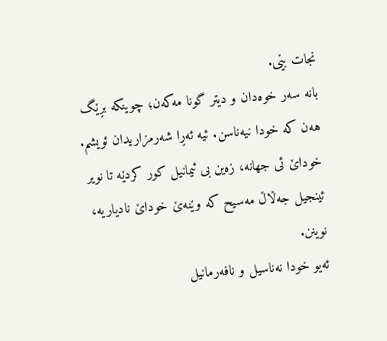نجات بێی.
بانه سەر خوەدان و دیتر گونا مەکەن؛ چوینکه بڕێگ هەن که خودا نیەناسن. ئیه ئەڕا شەرمزاریدان ئویشم.
خوداێ ئی جهانه، زەین بی ئیمانیل کور کردێه تا نویر ئینجیل جەڵاڵ مەسیح که وێنەێ خوداێ نادیاریه، نوینن.
ئەیو خودا نەناسیل و نافەرمانیل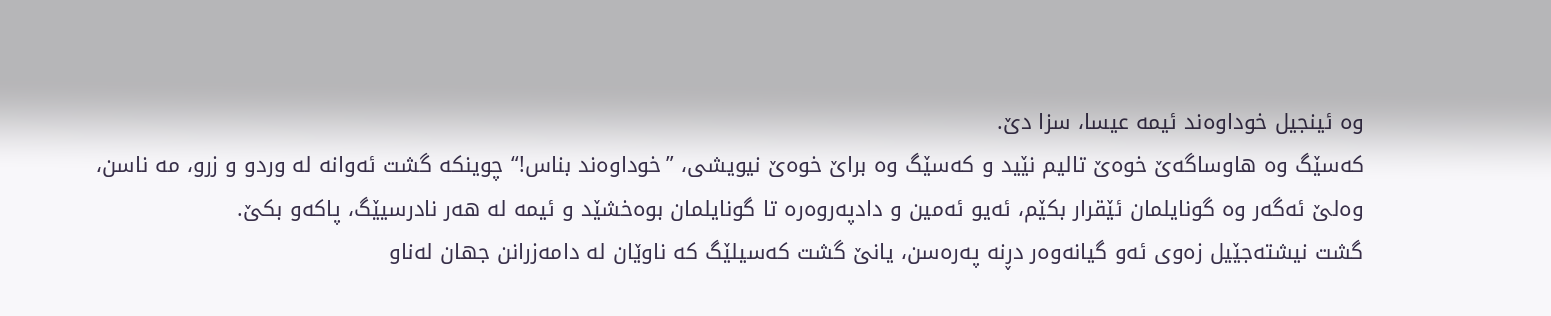وه ئینجیل خوداوەند ئیمه عیسا، سزا دێ.
کەسێگ وه هاوساگەێ خوەێ تالیم نێید و کەسێگ وه براێ خوەێ نیویشی، ”خوداوەند بناس!“ چوینکه گشت ئەوانه له وردو و زرو، مه ناسن،
وەلێ ئەگەر وه گونایلمان ئێقرار بکێم، ئەیو ئەمین و دادپەروەره تا گونایلمان بوەخشێد و ئیمه له هەر نادرسیێگ، پاکەو بکێ.
گشت نیشتەجێیل زەوی ئەو گیانەوەر دڕنه پەرەسن، یانێ گشت کەسیلێگ که ناوێان له دامەزرانن جهان لەناو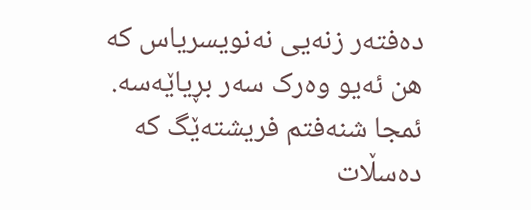دەفتەر زنەیی نەنویسریاس که هن ئەیو وەرک سەر بڕیاێەسه.
ئمجا شنەفتم فریشتەێگ که دەسڵات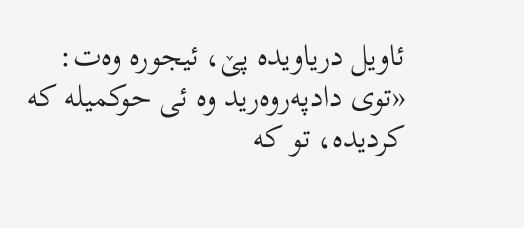ئاویل دریاویده پێ، ئیجوره وەت: «توی دادپەروەرید وه ئی حوکمیله که کردیده، تو که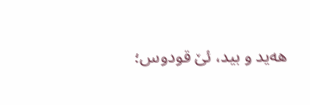هەید و بید، ئێ قودوس؛